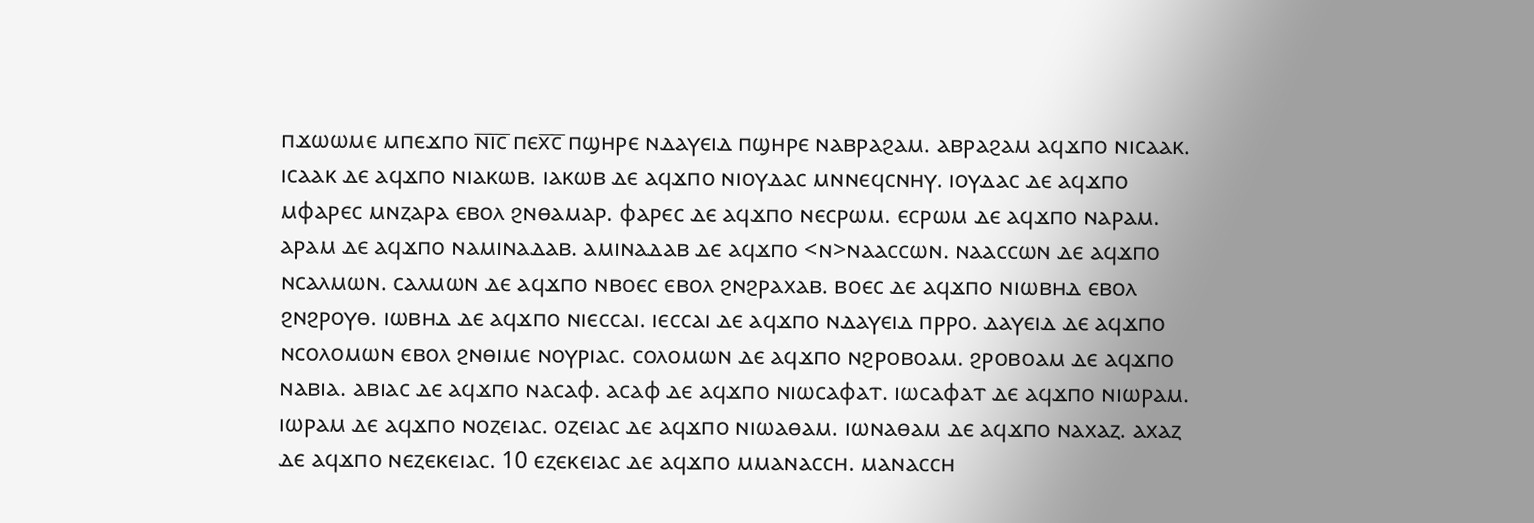ⲡϫⲱⲱⲙⲉ ⲙⲡⲉϫⲡⲟ ⲛ̅ⲓ̅ⲥ̅ ⲡⲉⲭ̅ⲥ̅ ⲡϣⲏⲣⲉ ⲛⲇⲁⲩⲉⲓⲇ ⲡϣⲏⲣⲉ ⲛⲁⲃⲣⲁϩⲁⲙ. ⲁⲃⲣⲁϩⲁⲙ ⲁϥϫⲡⲟ ⲛⲓⲥⲁⲁⲕ. ⲓⲥⲁⲁⲕ ⲇⲉ ⲁϥϫⲡⲟ ⲛⲓⲁⲕⲱⲃ. ⲓⲁⲕⲱⲃ ⲇⲉ ⲁϥϫⲡⲟ ⲛⲓⲟⲩⲇⲁⲥ ⲙⲛⲛⲉϥⲥⲛⲏⲩ. ⲓⲟⲩⲇⲁⲥ ⲇⲉ ⲁϥϫⲡⲟ ⲙⲫⲁⲣⲉⲥ ⲙⲛⲍⲁⲣⲁ ⲉⲃⲟⲗ ϩⲛⲑⲁⲙⲁⲣ. ⲫⲁⲣⲉⲥ ⲇⲉ ⲁϥϫⲡⲟ ⲛⲉⲥⲣⲱⲙ. ⲉⲥⲣⲱⲙ ⲇⲉ ⲁϥϫⲡⲟ ⲛⲁⲣⲁⲙ. ⲁⲣⲁⲙ ⲇⲉ ⲁϥϫⲡⲟ ⲛⲁⲙⲓⲛⲁⲇⲁⲃ. ⲁⲙⲓⲛⲁⲇⲁⲃ ⲇⲉ ⲁϥϫⲡⲟ <ⲛ>ⲛⲁⲁⲥⲥⲱⲛ. ⲛⲁⲁⲥⲥⲱⲛ ⲇⲉ ⲁϥϫⲡⲟ ⲛⲥⲁⲗⲙⲱⲛ. ⲥⲁⲗⲙⲱⲛ ⲇⲉ ⲁϥϫⲡⲟ ⲛⲃⲟⲉⲥ ⲉⲃⲟⲗ ϩⲛϩⲣⲁⲭⲁⲃ. ⲃⲟⲉⲥ ⲇⲉ ⲁϥϫⲡⲟ ⲛⲓⲱⲃⲏⲇ ⲉⲃⲟⲗ ϩⲛϩⲣⲟⲩⲑ. ⲓⲱⲃⲏⲇ ⲇⲉ ⲁϥϫⲡⲟ ⲛⲓⲉⲥⲥⲁⲓ. ⲓⲉⲥⲥⲁⲓ ⲇⲉ ⲁϥϫⲡⲟ ⲛⲇⲁⲩⲉⲓⲇ ⲡⲣⲣⲟ. ⲇⲁⲩⲉⲓⲇ ⲇⲉ ⲁϥϫⲡⲟ ⲛⲥⲟⲗⲟⲙⲱⲛ ⲉⲃⲟⲗ ϩⲛⲑⲓⲙⲉ ⲛⲟⲩⲣⲓⲁⲥ. ⲥⲟⲗⲟⲙⲱⲛ ⲇⲉ ⲁϥϫⲡⲟ ⲛϩⲣⲟⲃⲟⲁⲙ. ϩⲣⲟⲃⲟⲁⲙ ⲇⲉ ⲁϥϫⲡⲟ ⲛⲁⲃⲓⲁ. ⲁⲃⲓⲁⲥ ⲇⲉ ⲁϥϫⲡⲟ ⲛⲁⲥⲁⲫ. ⲁⲥⲁⲫ ⲇⲉ ⲁϥϫⲡⲟ ⲛⲓⲱⲥⲁⲫⲁⲧ. ⲓⲱⲥⲁⲫⲁⲧ ⲇⲉ ⲁϥϫⲡⲟ ⲛⲓⲱⲣⲁⲙ. ⲓⲱⲣⲁⲙ ⲇⲉ ⲁϥϫⲡⲟ ⲛⲟⲍⲉⲓⲁⲥ. ⲟⲍⲉⲓⲁⲥ ⲇⲉ ⲁϥϫⲡⲟ ⲛⲓⲱⲁⲑⲁⲙ. ⲓⲱⲛⲁⲑⲁⲙ ⲇⲉ ⲁϥϫⲡⲟ ⲛⲁⲭⲁⲍ. ⲁⲭⲁⲍ ⲇⲉ ⲁϥϫⲡⲟ ⲛⲉⲍⲉⲕⲉⲓⲁⲥ. 10 ⲉⲍⲉⲕⲉⲓⲁⲥ ⲇⲉ ⲁϥϫⲡⲟ ⲙⲙⲁⲛⲁⲥⲥⲏ. ⲙⲁⲛⲁⲥⲥⲏ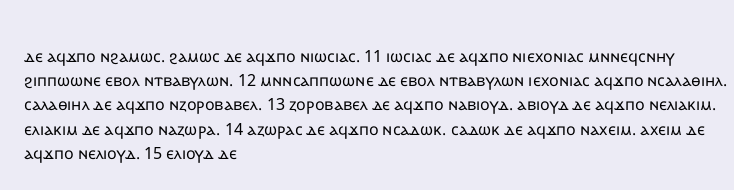ⲇⲉ ⲁϥϫⲡⲟ ⲛϩⲁⲙⲱⲥ. ϩⲁⲙⲱⲥ ⲇⲉ ⲁϥϫⲡⲟ ⲛⲓⲱⲥⲓⲁⲥ. 11 ⲓⲱⲥⲓⲁⲥ ⲇⲉ ⲁϥϫⲡⲟ ⲛⲓⲉⲭⲟⲛⲓⲁⲥ ⲙⲛⲛⲉϥⲥⲛⲏⲩ ϩⲓⲡⲡⲱⲱⲛⲉ ⲉⲃⲟⲗ ⲛⲧⲃⲁⲃⲩⲗⲱⲛ. 12 ⲙⲛⲛⲥⲁⲡⲡⲱⲱⲛⲉ ⲇⲉ ⲉⲃⲟⲗ ⲛⲧⲃⲁⲃⲩⲗⲱⲛ ⲓⲉⲭⲟⲛⲓⲁⲥ ⲁϥϫⲡⲟ ⲛⲥⲁⲗⲁⲑⲓⲏⲗ. ⲥⲁⲗⲁⲑⲓⲏⲗ ⲇⲉ ⲁϥϫⲡⲟ ⲛⲍⲟⲣⲟⲃⲁⲃⲉⲗ. 13 ⲍⲟⲣⲟⲃⲁⲃⲉⲗ ⲇⲉ ⲁϥϫⲡⲟ ⲛⲁⲃⲓⲟⲩⲇ. ⲁⲃⲓⲟⲩⲇ ⲇⲉ ⲁϥϫⲡⲟ ⲛⲉⲗⲓⲁⲕⲓⲙ. ⲉⲗⲓⲁⲕⲓⲙ ⲇⲉ ⲁϥϫⲡⲟ ⲛⲁⲍⲱⲣⲁ. 14 ⲁⲍⲱⲣⲁⲥ ⲇⲉ ⲁϥϫⲡⲟ ⲛⲥⲁⲇⲱⲕ. ⲥⲁⲇⲱⲕ ⲇⲉ ⲁϥϫⲡⲟ ⲛⲁⲭⲉⲓⲙ. ⲁⲭⲉⲓⲙ ⲇⲉ ⲁϥϫⲡⲟ ⲛⲉⲗⲓⲟⲩⲇ. 15 ⲉⲗⲓⲟⲩⲇ ⲇⲉ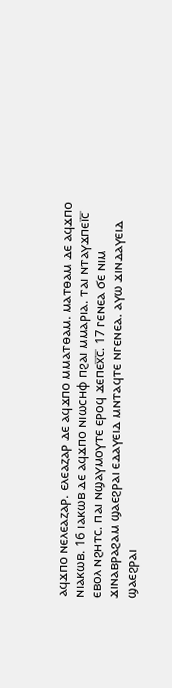ⲁϥϫⲡⲟ ⲛⲉⲗⲉⲁⲍⲁⲣ. ⲉⲗⲉⲁⲍⲁⲣ ⲇⲉ ⲁϥϫⲡⲟ ⲙⲙⲁⲧⲑⲁⲙ. ⲙⲁⲧⲑⲁⲙ ⲇⲉ ⲁϥϫⲡⲟ ⲛⲓⲁⲕⲱⲃ. 16 ⲓⲁⲕⲱⲃ ⲇⲉ ⲁϥϫⲡⲟ ⲛⲓⲱⲥⲏⲫ ⲡϩⲁⲓ ⲙⲙⲁⲣⲓⲁ. ⲧⲁⲓ ⲛⲧⲁⲩϫⲡⲉⲓ̅ⲥ̅ ⲉⲃⲟⲗ ⲛϩⲏⲧⲥ. ⲡⲁⲓ ⲛϣⲁⲩⲙⲟⲩⲧⲉ ⲉⲣⲟϥ ϫⲉⲡⲉⲭ̅ⲥ̅. 17 ⲅⲉⲛⲉⲁ ϭⲉ ⲛⲓⲙ ϫⲓⲛⲁⲃⲣⲁϩⲁⲙ ϣⲁⲉϩⲣⲁⲓ ⲉⲇⲁⲩⲉⲓⲇ ⲙⲛⲧⲁϥⲧⲉ ⲛⲅⲉⲛⲉⲁ. ⲁⲩⲱ ϫⲓⲛⲇⲁⲩⲉⲓⲇ ϣⲁⲉϩⲣⲁⲓ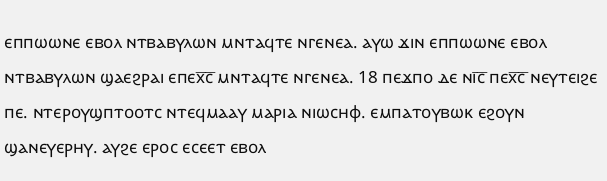ⲉⲡⲡⲱⲱⲛⲉ ⲉⲃⲟⲗ ⲛⲧⲃⲁⲃⲩⲗⲱⲛ ⲙⲛⲧⲁϥⲧⲉ ⲛⲅⲉⲛⲉⲁ. ⲁⲩⲱ ϫⲓⲛ ⲉⲡⲡⲱⲱⲛⲉ ⲉⲃⲟⲗ ⲛⲧⲃⲁⲃⲩⲗⲱⲛ ϣⲁⲉϩⲣⲁⲓ ⲉⲡⲉⲭ̅ⲥ̅ ⲙⲛⲧⲁϥⲧⲉ ⲛⲅⲉⲛⲉⲁ. 18 ⲡⲉϫⲡⲟ ⲇⲉ ⲛⲓ̅ⲥ̅ ⲡⲉⲭ̅ⲥ̅ ⲛⲉⲩⲧⲉⲓϩⲉ ⲡⲉ. ⲛⲧⲉⲣⲟⲩϣⲡⲧⲟⲟⲧⲥ ⲛⲧⲉϥⲙⲁⲁⲩ ⲙⲁⲣⲓⲁ ⲛⲓⲱⲥⲏⲫ. ⲉⲙⲡⲁⲧⲟⲩⲃⲱⲕ ⲉϩⲟⲩⲛ ϣⲁⲛⲉⲩⲉⲣⲏⲩ. ⲁⲩϩⲉ ⲉⲣⲟⲥ ⲉⲥⲉⲉⲧ ⲉⲃⲟⲗ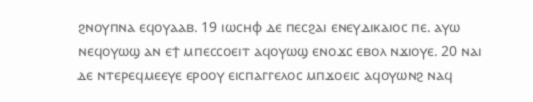ϩⲛⲟⲩⲡⲛⲁ ⲉϥⲟⲩⲁⲁⲃ. 19 ⲓⲱⲥⲏⲫ ⲇⲉ ⲡⲉⲥϩⲁⲓ ⲉⲛⲉⲩⲇⲓⲕⲁⲓⲟⲥ ⲡⲉ. ⲁⲩⲱ ⲛⲉϥⲟⲩⲱϣ ⲁⲛ ⲉϯ ⲙⲡⲉⲥⲥⲟⲉⲓⲧ ⲁϥⲟⲩⲱϣ ⲉⲛⲟϫⲥ ⲉⲃⲟⲗ ⲛϫⲓⲟⲩⲉ. 20 ⲛⲁⲓ ⲇⲉ ⲛⲧⲉⲣⲉϥⲙⲉⲉⲩⲉ ⲉⲣⲟⲟⲩ ⲉⲓⲥⲡⲁⲅⲅⲉⲗⲟⲥ ⲙⲡϫⲟⲉⲓⲥ ⲁϥⲟⲩⲱⲛϩ ⲛⲁϥ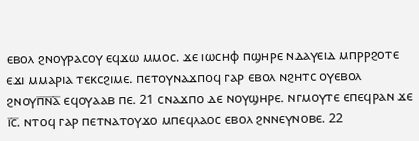ⲉⲃⲟⲗ ϩⲛⲟⲩⲣⲁⲥⲟⲩ ⲉϥϫⲱ ⲙⲙⲟⲥ. ϫⲉ ⲓⲱⲥⲏⲫ ⲡϣⲏⲣⲉ ⲛⲇⲁⲩⲉⲓⲇ ⲙⲡⲣⲣϩⲟⲧⲉ ⲉϫⲓ ⲙⲙⲁⲣⲓⲁ ⲧⲉⲕⲥϩⲓⲙⲉ. ⲡⲉⲧⲟⲩⲛⲁϫⲡⲟϥ ⲅⲁⲣ ⲉⲃⲟⲗ ⲛϩⲏⲧⲥ ⲟⲩⲉⲃⲟⲗ ϩⲛⲟⲩⲡ̅ⲛ̅ⲁ̅ ⲉϥⲟⲩⲁⲁⲃ ⲡⲉ. 21 ⲥⲛⲁϫⲡⲟ ⲇⲉ ⲛⲟⲩϣⲏⲣⲉ. ⲛⲅⲙⲟⲩⲧⲉ ⲉⲡⲉϥⲣⲁⲛ ϫⲉ ⲓ̅ⲥ̅. ⲛⲧⲟϥ ⲅⲁⲣ ⲡⲉⲧⲛⲁⲧⲟⲩϫⲟ ⲙⲡⲉϥⲗⲁⲟⲥ ⲉⲃⲟⲗ ϩⲛⲛⲉⲩⲛⲟⲃⲉ. 22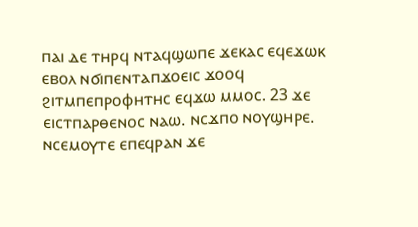ⲡⲁⲓ ⲇⲉ ⲧⲏⲣϥ ⲛⲧⲁϥϣⲱⲡⲉ ϫⲉⲕⲁⲥ ⲉϥⲉϫⲱⲕ ⲉⲃⲟⲗ ⲛϭⲓⲡⲉⲛⲧⲁⲡϫⲟⲉⲓⲥ ϫⲟⲟϥ ϩⲓⲧⲙⲡⲉⲡⲣⲟⲫⲏⲧⲏⲥ ⲉϥϫⲱ ⲙⲙⲟⲥ. 23 ϫⲉ ⲉⲓⲥⲧⲡⲁⲣⲑⲉⲛⲟⲥ ⲛⲁⲱ. ⲛⲥϫⲡⲟ ⲛⲟⲩϣⲏⲣⲉ. ⲛⲥⲉⲙⲟⲩⲧⲉ ⲉⲡⲉϥⲣⲁⲛ ϫⲉ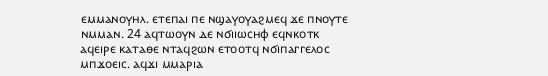ⲉⲙⲙⲁⲛⲟⲩⲏⲗ. ⲉⲧⲉⲡⲁⲓ ⲡⲉ ⲛϣⲁⲩⲟⲩⲁϩⲙⲉϥ ϫⲉ ⲡⲛⲟⲩⲧⲉ ⲛⲙⲙⲁⲛ. 24 ⲁϥⲧⲱⲟⲩⲛ ⲇⲉ ⲛϭⲓⲓⲱⲥⲏⲫ ⲉϥⲛⲕⲟⲧⲕ ⲁϥⲉⲓⲣⲉ ⲕⲁⲧⲁⲑⲉ ⲛⲧⲁϥϩⲱⲛ ⲉⲧⲟⲟⲧϥ ⲛϭⲓⲡⲁⲅⲅⲉⲗⲟⲥ ⲙⲡϫⲟⲉⲓⲥ. ⲁϥϫⲓ ⲙⲙⲁⲣⲓⲁ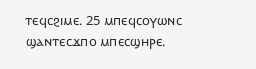ⲧⲉϥⲥϩⲓⲙⲉ. 25 ⲙⲡⲉϥⲥⲟⲩⲱⲛⲥ ϣⲁⲛⲧⲉⲥϫⲡⲟ ⲙⲡⲉⲥϣⲏⲣⲉ.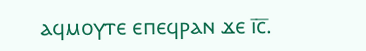ⲁϥⲙⲟⲩⲧⲉ ⲉⲡⲉϥⲣⲁⲛ ϫⲉ ⲓ̅ⲥ̅.